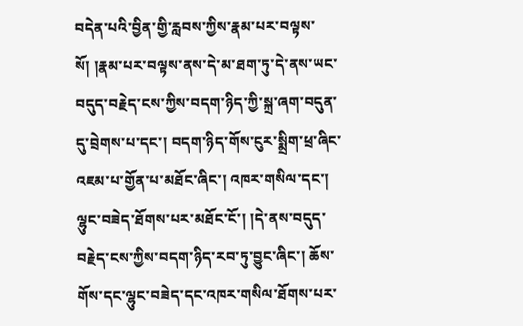བདེན་པའི་བྱིན་གྱི་རླབས་ཀྱིས་རྣམ་པར་བལྟས་སོ། །རྣམ་པར་བལྟས་ནས་དེ་མ་ཐག་ཏུ་དེ་ནས་ཡང་བདུད་བརྗེད་ངས་ཀྱིས་བདག་ཉིད་ཀྱི་སྐྲ་ཞག་བདུན་དུ་བྲེགས་པ་དང་། བདག་ཉིད་གོས་ངུར་སྨྲིག་ཕྲ་ཞིང་འཇམ་པ་གྱོན་པ་མཐོང་ཞིང་། འཁར་གསིལ་དང་། ལྷུང་བཟེད་ཐོགས་པར་མཐོང་ངོ་། །དེ་ནས་བདུད་བརྗེད་ངས་ཀྱིས་བདག་ཉིད་རབ་ཏུ་བྱུང་ཞིང་། ཆོས་གོས་དང་ལྷུང་བཟེད་དང་འཁར་གསིལ་ཐོགས་པར་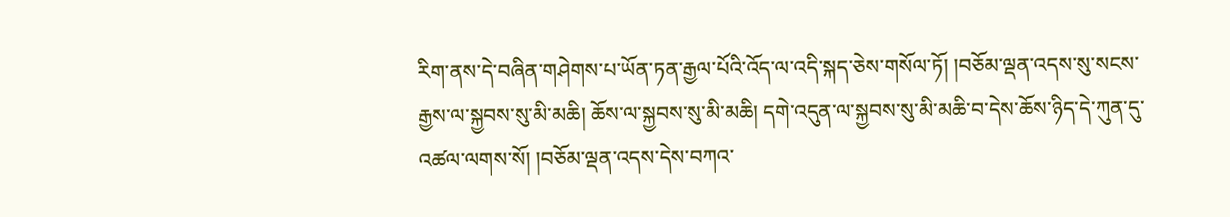རིག་ནས་དེ་བཞིན་གཤེགས་པ་ཡོན་ཏན་རྒྱལ་པོའི་འོད་ལ་འདི་སྐད་ཅེས་གསོལ་ཏོ། །བཅོམ་ལྡན་འདས་སུ་སངས་རྒྱས་ལ་སྐྱབས་སུ་མི་མཆི། ཆོས་ལ་སྐྱབས་སུ་མི་མཆི། དགེ་འདུན་ལ་སྐྱབས་སུ་མི་མཆི་བ་དེས་ཆོས་ཉིད་དེ་ཀུན་དུ་འཚལ་ལགས་སོ། །བཅོམ་ལྡན་འདས་དེས་བཀའ་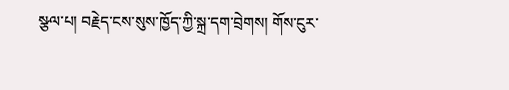སྩལ་པ། བརྗེད་ངས་སུས་ཁྱོད་ཀྱི་སྐྲ་དག་བྲེགས། གོས་ངུར་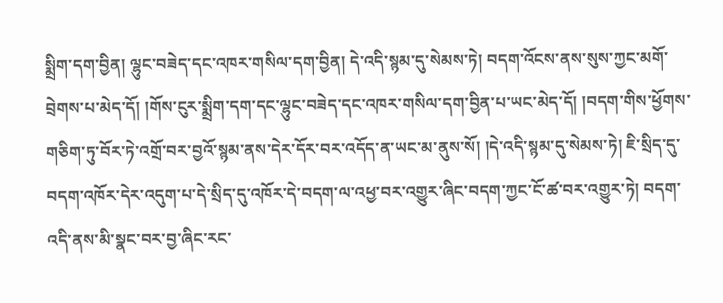སྨྲིག་དག་བྱིན། ལྷུང་བཟེད་དང་འཁར་གསིལ་དག་བྱིན། དེ་འདི་སྙམ་དུ་སེམས་ཏེ། བདག་འོངས་ནས་སུས་ཀྱང་མགོ་བྲེགས་པ་མེད་དོ། །གོས་ངུར་སྨྲིག་དག་དང་ལྷུང་བཟེད་དང་འཁར་གསིལ་དག་བྱིན་པ་ཡང་མེད་དོ། །བདག་གིས་ཕྱོགས་གཅིག་ཏུ་བོར་ཏེ་འགྲོ་བར་བྱའོ་སྙམ་ནས་དེར་དོར་བར་འདོད་ན་ཡང་མ་ནུས་སོ། །དེ་འདི་སྙམ་དུ་སེམས་ཏེ། ཇི་སྲིད་དུ་བདག་འཁོར་དེར་འདུག་པ་དེ་སྲིད་དུ་འཁོར་དེ་བདག་ལ་འཕྱ་བར་འགྱུར་ཞིང་བདག་ཀྱང་ངོ་ཚ་བར་འགྱུར་ཏེ། བདག་འདི་ནས་མི་སྣང་བར་བྱ་ཞིང་རང་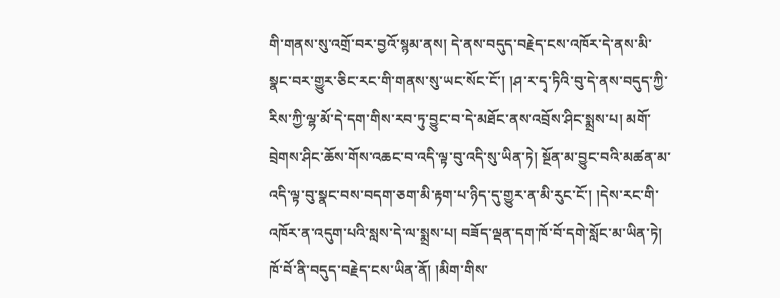གི་གནས་སུ་འགྲོ་བར་བྱའོ་སྙམ་ནས། དེ་ནས་བདུད་བརྗེད་ངས་འཁོར་དེ་ནས་མི་སྣང་བར་གྱུར་ཅིང་རང་གི་གནས་སུ་ཡང་སོང་ངོ་། །ཤ་ར་དྭ་ཏིའི་བུ་དེ་ནས་བདུད་ཀྱི་རིས་ཀྱི་ལྷ་མོ་དེ་དག་གིས་རབ་ཏུ་བྱུང་བ་དེ་མཐོང་ནས་འབྲོས་ཤིང་སྨྲས་པ། མགོ་བྲེགས་ཤིང་ཆོས་གོས་འཆང་བ་འདི་ལྟ་བུ་འདི་སུ་ཡིན་ཏེ། སྔོན་མ་བྱུང་བའི་མཚན་མ་འདི་ལྟ་བུ་སྣང་བས་བདག་ཅག་མི་རྟག་པ་ཉིད་དུ་གྱུར་ན་མི་རུང་ངོ་། །དེས་རང་གི་འཁོར་ན་འདུག་པའི་སླས་དེ་ལ་སྨྲས་པ། བཟོད་ལྡན་དག་ཁོ་བོ་དགེ་སློང་མ་ཡིན་ཏེ། ཁོ་བོ་ནི་བདུད་བརྗེད་ངས་ཡིན་ནོ། །མིག་གིས་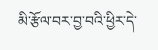མི་རྩོལ་བར་བྱ་བའི་ཕྱིར་དེ་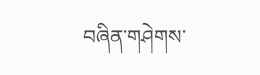བཞིན་གཤེགས་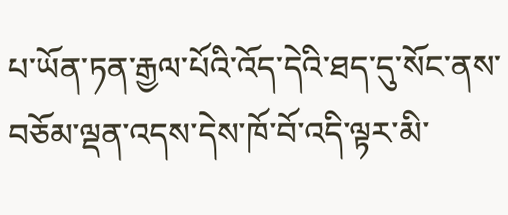པ་ཡོན་ཏན་རྒྱལ་པོའི་འོད་དེའི་ཐད་དུ་སོང་ནས་བཅོམ་ལྡན་འདས་དེས་ཁོ་བོ་འདི་ལྟར་མི་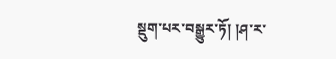སྡུག་པར་བསྒྱུར་ཏོ། །ཤ་ར་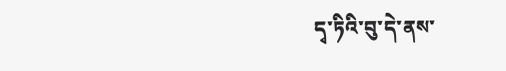དྭ་ཏིའི་བུ་དེ་ནས་